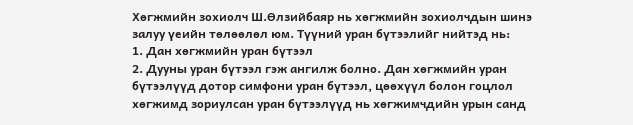Хөгжмийн зохиолч Ш.Өлзийбаяр нь хөгжмийн зохиолчдын шинэ залуу үеийн төлөөлөл юм. Түүний уран бүтээлийг нийтэд нь:
1. Дан хөгжмийн уран бүтээл
2. Дууны уран бүтээл гэж ангилж болно. Дан хөгжмийн уран бүтээлүүд дотор симфони уран бүтээл, цөөхүүл болон гоцлол хөгжимд зориулсан уран бүтээлүүд нь хөгжимчдийн урын санд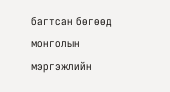багтсан бөгөөд монголын мэргэжлийн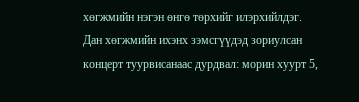хөгжмийн нэгэн өнгө төрхийг илэрхийлдэг.
Дан хөгжмийн ихэнх зэмсгүүдэд зориулсан концерт туурвисанаас дурдвал: морин хуурт 5,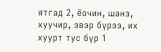ятгад 2, ёочин, шанз, хуучир, эвэр бүрээ, их хуурт тус бүр 1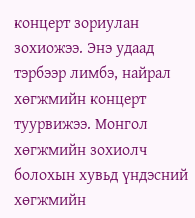концерт зориулан зохиожээ. Энэ удаад тэрбээр лимбэ, найрал хөгжмийн концерт туурвижээ. Монгол хөгжмийн зохиолч болохын хувьд үндэсний хөгжмийн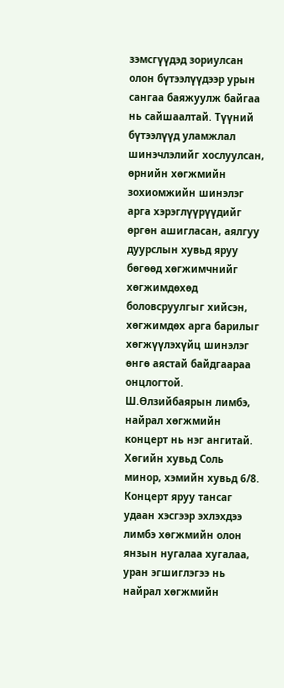зэмсгүүдэд зориулсан олон бүтээлүүдээр урын сангаа баяжуулж байгаа нь сайшаалтай. Түүний бүтээлүүд уламжлал шинэчлэлийг хослуулсан, өрнийн хөгжмийн зохиомжийн шинэлэг арга хэрэглүүрүүдийг өргөн ашигласан, аялгуу дуурслын хувьд яруу бөгөөд хөгжимчнийг хөгжимдөхөд боловсруулгыг хийсэн, хөгжимдөх арга барилыг хөгжүүлэхүйц шинэлэг өнгө аястай байдгаараа онцлогтой.
Ш.Өлзийбаярын лимбэ, найрал хөгжмийн концерт нь нэг ангитай. Хөгийн хувьд Соль минор, хэмийн хувьд 6/8. Концерт яруу тансаг удаан хэсгээр эхлэхдээ лимбэ хөгжмийн олон янзын нугалаа хугалаа, уран эгшиглэгээ нь найрал хөгжмийн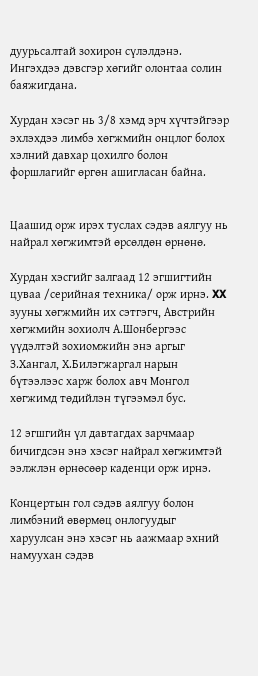дуурьсалтай зохирон сүлэлдэнэ. Ингэхдээ дэвсгэр хөгийг олонтаа солин баяжигдана.

Хурдан хэсэг нь 3/8 хэмд эрч хүчтэйгээр эхлэхдээ лимбэ хөгжмийн онцлог болох хэлний давхар цохилго болон форшлагийг өргөн ашигласан байна.


Цаашид орж ирэх туслах сэдэв аялгуу нь найрал хөгжимтэй өрсөлдөн өрнөнө.

Хурдан хэсгийг залгаад 12 эгшигтийн цуваа /серийная техника/ орж ирнэ. XX зууны хөгжмийн их сэтгэгч, Австрийн хөгжмийн зохиолч А.Шонбергээс үүдэлтэй зохиомжийн энэ аргыг З.Хангал, Х.Билэгжаргал нарын бүтээлээс харж болох авч Монгол хөгжимд төдийлэн түгээмэл бус.

12 эгшгийн үл давтагдах зарчмаар бичигдсэн энэ хэсэг найрал хөгжимтэй ээлжлэн өрнөсөөр каденци орж ирнэ.

Концертын гол сэдэв аялгуу болон лимбэний өвөрмөц онлогуудыг харуулсан энэ хэсэг нь аажмаар эхний намуухан сэдэв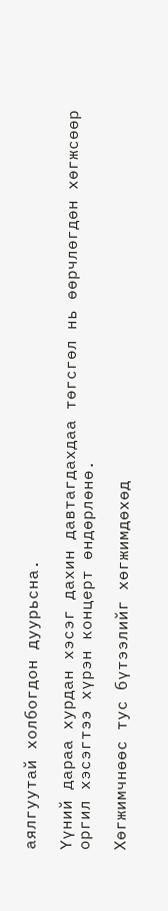аялгуутай холбогдон дуурьсна.

Үүний дараа хурдан хэсэг дахин давтагдахдаа төгсгөл нь өөрчлөгдөн хөгжсөөр оргил хэсэгтээ хүрэн концерт өндөрлөнө.

Хөгжимчнөөс тус бүтээлийг хөгжимдөхөд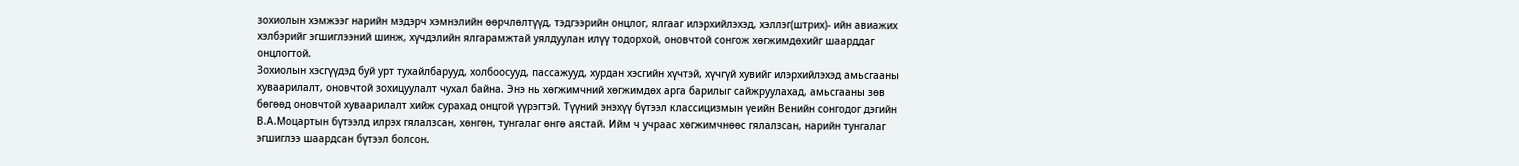зохиолын хэмжээг нарийн мэдэрч хэмнэлийн өөрчлөлтүүд, тэдгээрийн онцлог, ялгааг илэрхийлэхэд, хэллэг(штрих)- ийн авиажих хэлбэрийг эгшиглээний шинж, хүчдэлийн ялгарамжтай уялдуулан илүү тодорхой, оновчтой сонгож хөгжимдөхийг шаарддаг онцлогтой.
Зохиолын хэсгүүдэд буй урт тухайлбарууд, холбоосууд, пассажууд, хурдан хэсгийн хүчтэй, хүчгүй хувийг илэрхийлэхэд амьсгааны хуваарилалт, оновчтой зохицуулалт чухал байна. Энэ нь хөгжимчний хөгжимдөх арга барилыг сайжруулахад, амьсгааны зөв бөгөөд оновчтой хуваарилалт хийж сурахад онцгой үүрэгтэй. Түүний энэхүү бүтээл классицизмын үеийн Венийн сонгодог дэгийн В.А.Моцартын бүтээлд илрэх гялалзсан, хөнгөн, тунгалаг өнгө аястай. Ийм ч учраас хөгжимчнөөс гялалзсан, нарийн тунгалаг эгшиглээ шаардсан бүтээл болсон.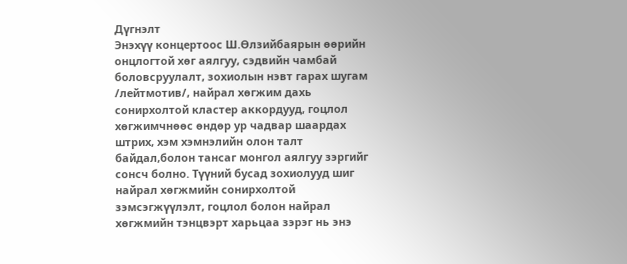Дүгнэлт
Энэхүү концертоос Ш.Өлзийбаярын өөрийн онцлогтой хөг аялгуу, сэдвийн чамбай боловсруулалт, зохиолын нэвт гарах шугам /лейтмотив/, найрал хөгжим дахь сонирхолтой кластер аккордууд, гоцлол хөгжимчнөөс өндөр ур чадвар шаардах штрих, хэм хэмнэлийн олон талт байдал,болон тансаг монгол аялгуу зэргийг сонсч болно. Түүний бусад зохиолууд шиг найрал хөгжмийн сонирхолтой зэмсэгжүүлэлт, гоцлол болон найрал хөгжмийн тэнцвэрт харьцаа зэрэг нь энэ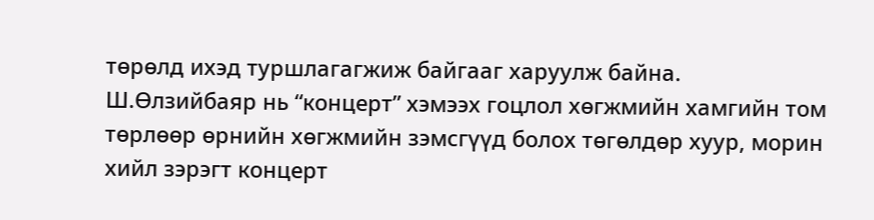төрөлд ихэд туршлагагжиж байгааг харуулж байна. Ш.Өлзийбаяр нь “концерт” хэмээх гоцлол хөгжмийн хамгийн том төрлөөр өрнийн хөгжмийн зэмсгүүд болох төгөлдөр хуур, морин хийл зэрэгт концерт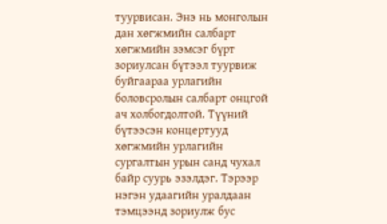туурвисан. Энэ нь монголын дан хөгжмийн салбарт хөгжмийн зэмсэг бүрт зориулсан бүтээл туурвиж буйгаараа урлагийн боловсролын салбарт онцгой ач холбогдолтой. Түүний бүтээсэн концертууд хөгжмийн урлагийн сургалтын урын санд чухал байр суурь эзэлдэг. Тэрээр нэгэн удаагийн уралдаан тэмцээнд зориулж бус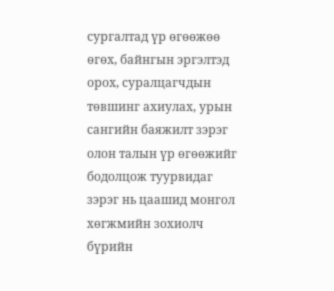сургалтад үр өгөөжөө өгөх, байнгын эргэлтэд орох, суралцагчдын төвшинг ахиулах, урын сангийн баяжилт зэрэг олон талын үр өгөөжийг бодолцож туурвидаг зэрэг нь цаашид монгол хөгжмийн зохиолч бүрийн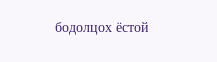бодолцох ёстой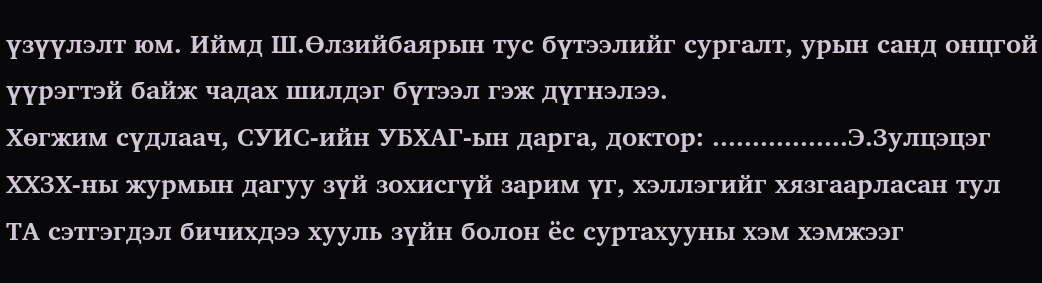үзүүлэлт юм. Иймд Ш.Өлзийбаярын тус бүтээлийг сургалт, урын санд онцгой үүрэгтэй байж чадах шилдэг бүтээл гэж дүгнэлээ.
Хөгжим сүдлаач, СУИС-ийн УБХАГ-ын дарга, доктор: .................Э.Зулцэцэг
ХХЗХ-ны журмын дагуу зүй зохисгүй зарим үг, хэллэгийг хязгаарласан тул ТА сэтгэгдэл бичихдээ хууль зүйн болон ёс суртахууны хэм хэмжээг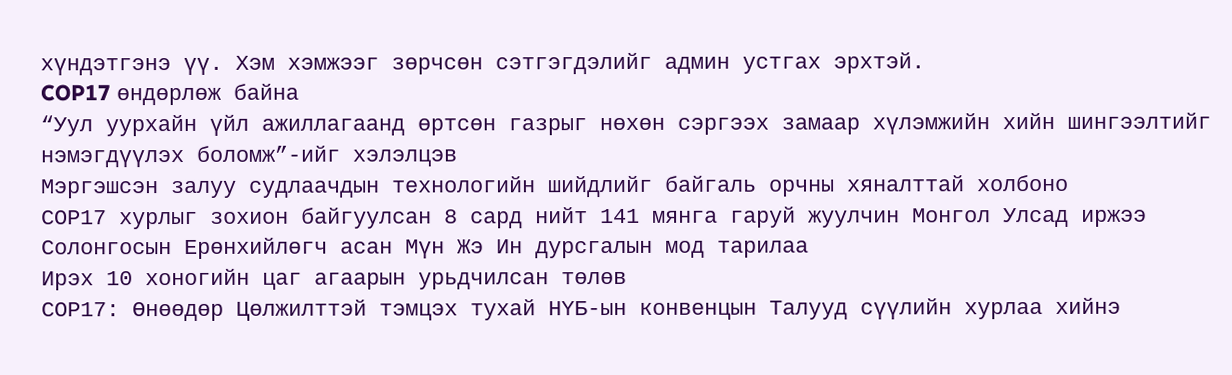хүндэтгэнэ үү. Хэм хэмжээг зөрчсөн сэтгэгдэлийг админ устгах эрхтэй.
COP17 өндөрлөж байна
“Уул уурхайн үйл ажиллагаанд өртсөн газрыг нөхөн сэргээх замаар хүлэмжийн хийн шингээлтийг нэмэгдүүлэх боломж”-ийг хэлэлцэв
Мэргэшсэн залуу судлаачдын технологийн шийдлийг байгаль орчны хяналттай холбоно
СОР17 хурлыг зохион байгуулсан 8 сард нийт 141 мянга гаруй жуулчин Монгол Улсад иржээ
Солонгосын Ерөнхийлөгч асан Мүн Жэ Ин дурсгалын мод тарилаа
Ирэх 10 хоногийн цаг агаарын урьдчилсан төлөв
СОР17: Өнөөдөр Цөлжилттэй тэмцэх тухай НҮБ-ын конвенцын Талууд сүүлийн хурлаа хийнэ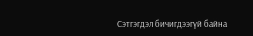Сэтгэгдэл бичигдээгүй байна